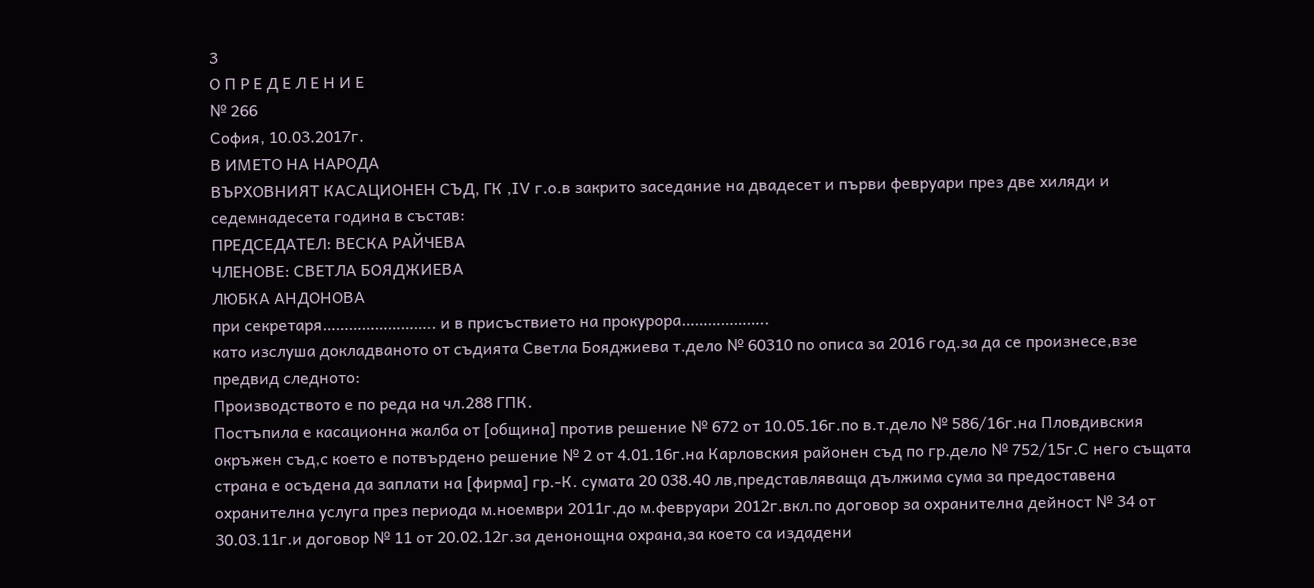3
О П Р Е Д Е Л Е Н И Е
№ 266
София, 10.03.2017г.
В ИМЕТО НА НАРОДА
ВЪРХОВНИЯТ КАСАЦИОНЕН СЪД, ГК ,ІV г.о.в закрито заседание на двадесет и първи февруари през две хиляди и седемнадесета година в състав:
ПРЕДСЕДАТЕЛ: ВЕСКА РАЙЧЕВА
ЧЛЕНОВЕ: СВЕТЛА БОЯДЖИЕВА
ЛЮБКА АНДОНОВА
при секретаря…………………….. и в присъствието на прокурора………………..
като изслуша докладваното от съдията Светла Бояджиева т.дело № 60310 по описа за 2016 год.за да се произнесе,взе предвид следното:
Производството е по реда на чл.288 ГПК.
Постъпила е касационна жалба от [община] против решение № 672 от 10.05.16г.по в.т.дело № 586/16г.на Пловдивския окръжен съд,с което е потвърдено решение № 2 от 4.01.16г.на Карловския районен съд по гр.дело № 752/15г.С него същата страна е осъдена да заплати на [фирма] гр.-К. сумата 20 038.40 лв,представляваща дължима сума за предоставена охранителна услуга през периода м.ноември 2011г.до м.февруари 2012г.вкл.по договор за охранителна дейност № 34 от 30.03.11г.и договор № 11 от 20.02.12г.за денонощна охрана,за което са издадени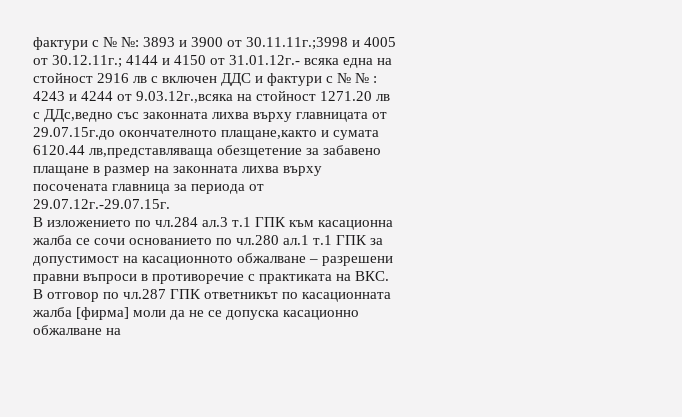фактури с № №: 3893 и 3900 от 30.11.11г.;3998 и 4005 от 30.12.11г.; 4144 и 4150 от 31.01.12г.- всяка една на стойност 2916 лв с включен ДДС и фактури с № № : 4243 и 4244 от 9.03.12г.,всяка на стойност 1271.20 лв с ДДс,ведно със законната лихва върху главницата от 29.07.15г.до окончателното плащане,както и сумата 6120.44 лв,представляваща обезщетение за забавено плащане в размер на законната лихва върху посочената главница за периода от 29.07.12г.-29.07.15г.
В изложението по чл.284 ал.3 т.1 ГПК към касационна жалба се сочи основанието по чл.280 ал.1 т.1 ГПК за допустимост на касационното обжалване – разрешени правни въпроси в противоречие с практиката на ВКС.
В отговор по чл.287 ГПК ответникът по касационната жалба [фирма] моли да не се допуска касационно обжалване на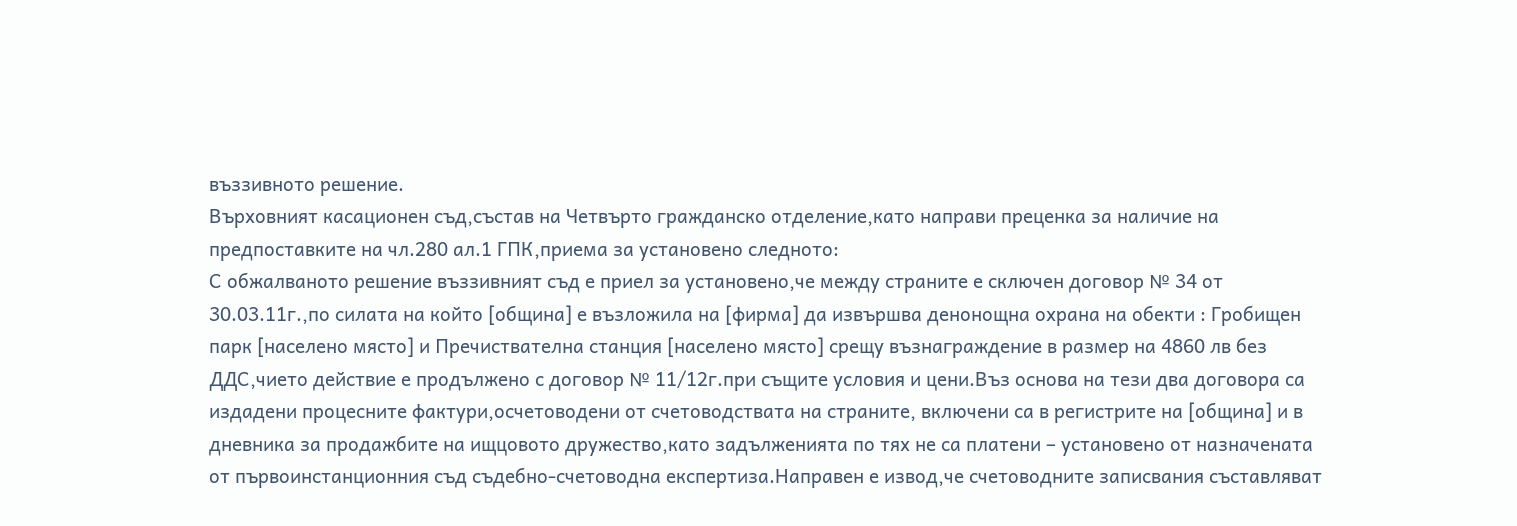въззивното решение.
Върховният касационен съд,състав на Четвърто гражданско отделение,като направи преценка за наличие на предпоставките на чл.280 ал.1 ГПК,приема за установено следното:
С обжалваното решение въззивният съд е приел за установено,че между страните е сключен договор № 34 от 30.03.11г.,по силата на който [община] е възложила на [фирма] да извършва денонощна охрана на обекти : Гробищен парк [населено място] и Пречиствателна станция [населено място] срещу възнаграждение в размер на 4860 лв без ДДС,чието действие е продължено с договор № 11/12г.при същите условия и цени.Въз основа на тези два договора са издадени процесните фактури,осчетоводени от счетоводствата на страните, включени са в регистрите на [община] и в дневника за продажбите на ищцовото дружество,като задълженията по тях не са платени – установено от назначената от първоинстанционния съд съдебно-счетоводна експертиза.Направен е извод,че счетоводните записвания съставляват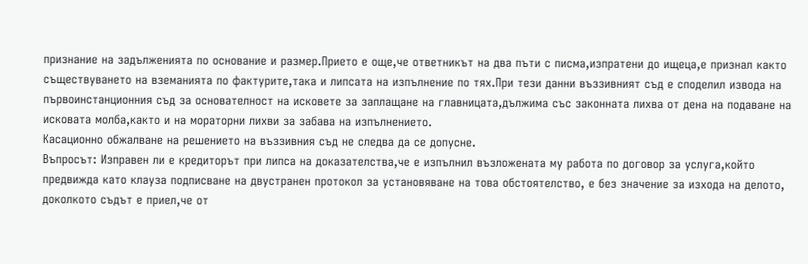признание на задълженията по основание и размер.Прието е още,че ответникът на два пъти с писма,изпратени до ищеца,е признал както съществуването на вземанията по фактурите,така и липсата на изпълнение по тях.При тези данни въззивният съд е споделил извода на първоинстанционния съд за основателност на исковете за заплащане на главницата,дължима със законната лихва от дена на подаване на исковата молба,както и на мораторни лихви за забава на изпълнението.
Касационно обжалване на решението на въззивния съд не следва да се допусне.
Въпросът: Изправен ли е кредиторът при липса на доказателства,че е изпълнил възложената му работа по договор за услуга,който предвижда като клауза подписване на двустранен протокол за установяване на това обстоятелство, е без значение за изхода на делото, доколкото съдът е приел,че от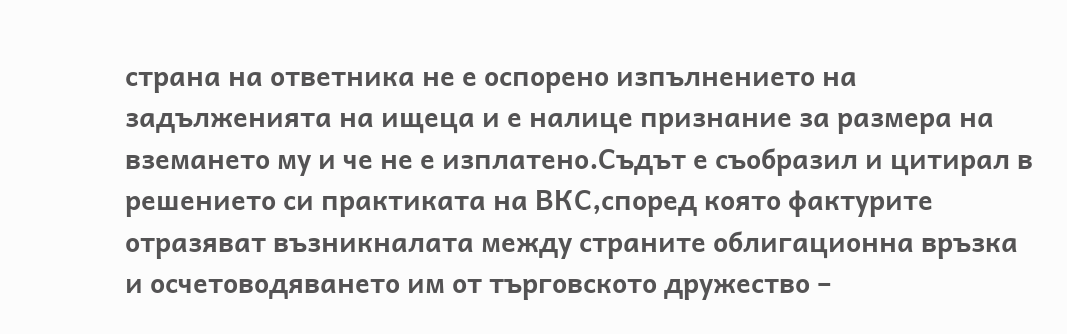страна на ответника не е оспорено изпълнението на задълженията на ищеца и е налице признание за размера на вземането му и че не е изплатено.Съдът е съобразил и цитирал в решението си практиката на ВКС,според която фактурите отразяват възникналата между страните облигационна връзка и осчетоводяването им от търговското дружество –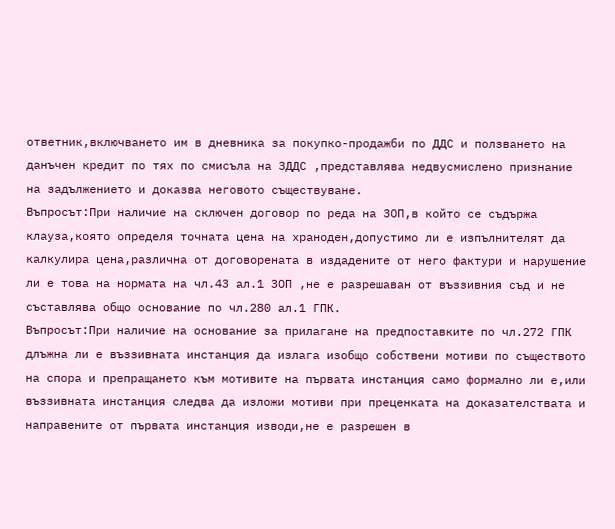ответник,включването им в дневника за покупко-продажби по ДДС и ползването на данъчен кредит по тях по смисъла на ЗДДС ,представлява недвусмислено признание на задължението и доказва неговото съществуване.
Въпросът:При наличие на сключен договор по реда на ЗОП,в който се съдържа клауза,която определя точната цена на храноден,допустимо ли е изпълнителят да калкулира цена,различна от договорената в издадените от него фактури и нарушение ли е това на нормата на чл.43 ал.1 ЗОП ,не е разрешаван от въззивния съд и не съставлява общо основание по чл.280 ал.1 ГПК.
Въпросът:При наличие на основание за прилагане на предпоставките по чл.272 ГПК длъжна ли е въззивната инстанция да излага изобщо собствени мотиви по съществото на спора и препращането към мотивите на първата инстанция само формално ли е,или въззивната инстанция следва да изложи мотиви при преценката на доказателствата и направените от първата инстанция изводи,не е разрешен в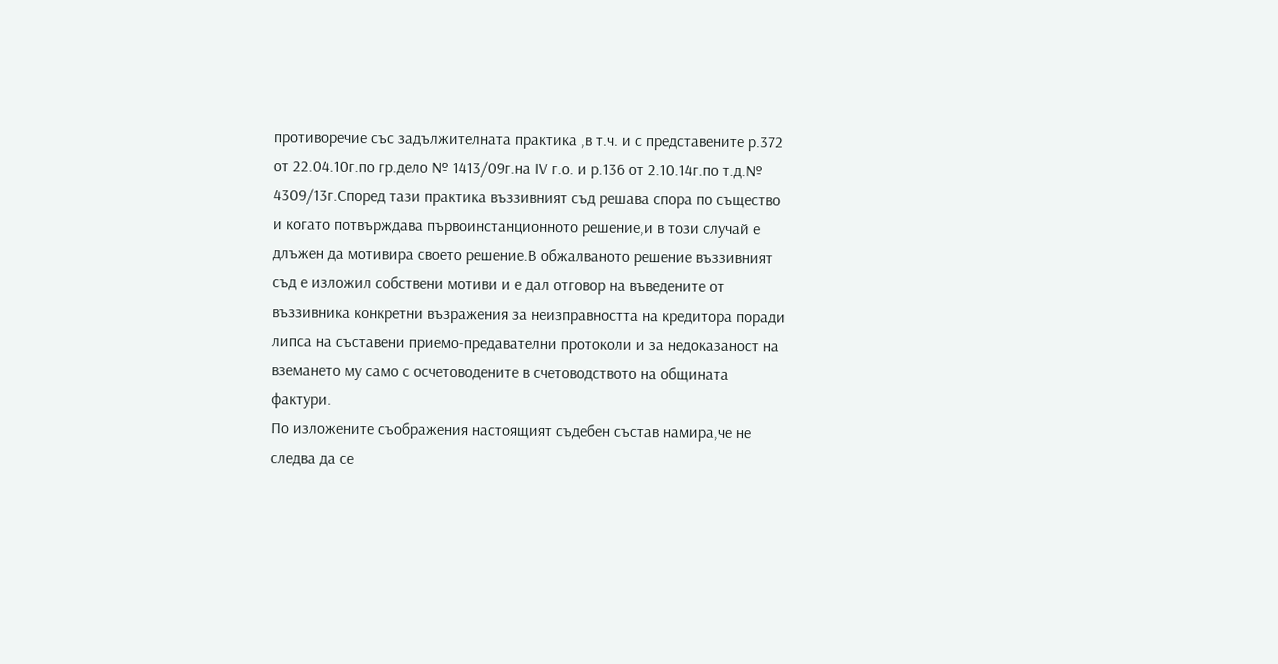противоречие със задължителната практика ,в т.ч. и с представените р.372 от 22.04.10г.по гр.дело № 1413/09г.на ІV г.о. и р.136 от 2.10.14г.по т.д.№ 4309/13г.Според тази практика въззивният съд решава спора по същество и когато потвърждава първоинстанционното решение,и в този случай е длъжен да мотивира своето решение.В обжалваното решение въззивният съд е изложил собствени мотиви и е дал отговор на въведените от въззивника конкретни възражения за неизправността на кредитора поради липса на съставени приемо-предавателни протоколи и за недоказаност на вземането му само с осчетоводените в счетоводството на общината фактури.
По изложените съображения настоящият съдебен състав намира,че не следва да се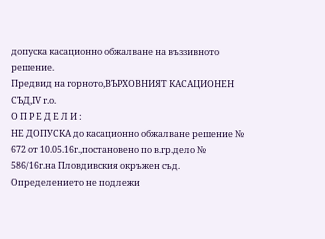допуска касационно обжалване на въззивното решение.
Предвид на горното,ВЪРХОВНИЯТ КАСАЦИОНЕН СЪД,ІV г.о.
О П Р Е Д Е Л И :
НЕ ДОПУСКА до касационно обжалване решение № 672 от 10.05.16г.,постановено по в.гр.дело № 586/16г.на Пловдивския окръжен съд.
Определението не подлежи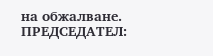на обжалване.
ПРЕДСЕДАТЕЛ: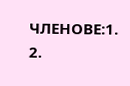ЧЛЕНОВЕ:1. 2.